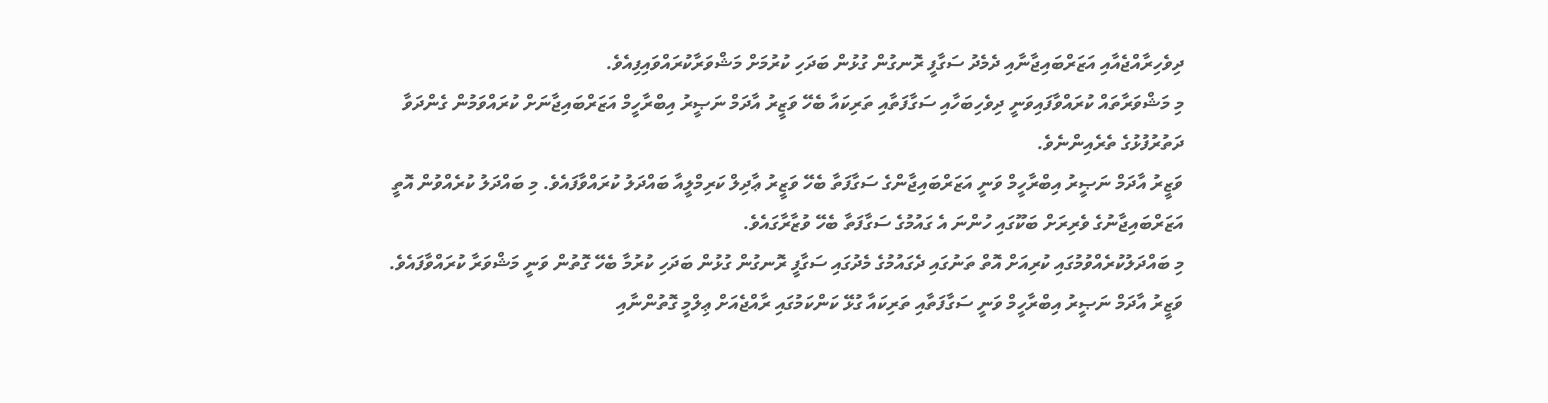ދިވެހިރާއްޖެއާއި އަޒަރްބައިޖާނާއި ދެމެދު ސަގާފީ ރޮނގުން ގުޅުން ބަދަހި ކުރުމަށް މަޝްވަރާކުރައްވައިފިއެވެ.
މި މަޝްވަރާތައް ކުރައްވާފައިވަނީ ދިވެހިބަހާއި ސަގާފަތާއި ތަރިކައާ ބެހޭ ވަޒީރު އާދަމް ނަޞީރު އިބްރާހީމް އަޒަރްބައިޖާނަށް ކުރައްވަމުން ގެންދަވާ ދަތުރުފުޅުގެ ތެރެއިންނެވެ.
ވަޒީރު އާދަމް ނަޞީރު އިބްރާހީމް ވަނީ އަޒަރްބައިޖާންގެ ސަގާފަތާ ބެހޭ ވަޒީރު ޢާދިލް ކަރިމްލީއާ ބައްދަލު ކުރައްވާފައެވެ. މި ބައްދަލު ކުރެއްވުން އޮތީ އަޒަރްބައިޖާނުގެ ވެރިރަށް ބަކޫގައި ހުންނަ އެ ގައުމުގެ ސަގާފަތާ ބެހޭ ވުޒާރާގައެވެ.
މި ބައްދަލުކުރެއްވުމުގައި ކުރިއަށް އޮތް ތަނުގައި ދެގައުމުގެ މެދުގައި ސަގާފީ ރޮނގުން ގުޅުން ބަދަހި ކުރުމާ ބެހޭ ގޮތުން ވަނީ މަޝްވަރާ ކުރައްވާފައެވެ. ވަޒީރު އާދަމް ނަޞީރު އިބްރާހީމް ވަނީ ސަގާފަތާއި ތަރިކައާ ގުޅޭ ކަންކަމުގައި ރާއްޖެއަށް ޢިލްމީ ގޮތުންނާއި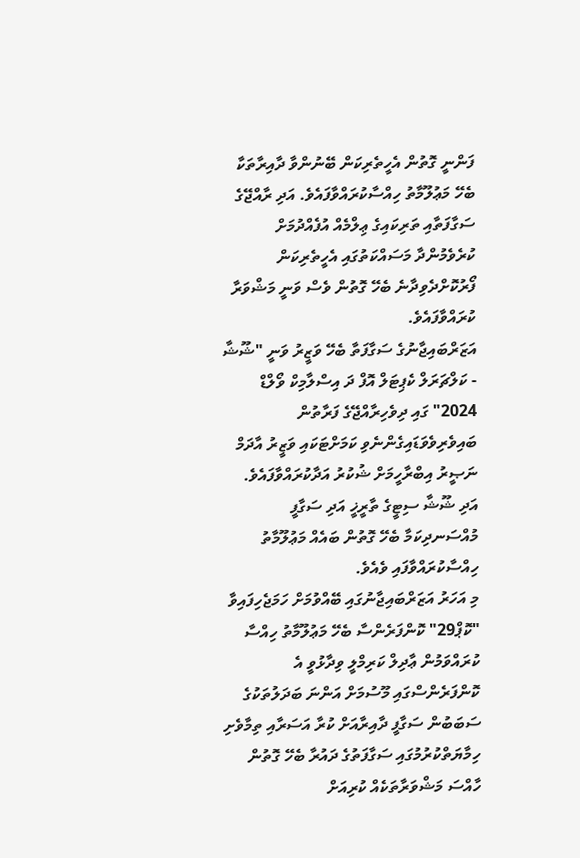ފަންނީ ގޮތުން އެހީތެރިކަން ބޭނުންވާ ދާއިރާތަކާ ބެހޭ މަޢުލޫމާތު ހިއްސާކުރައްވާފައެވެ. އަދި ރާއްޖޭގެ ސަގާފަތާއި ތަރިކައިގެ ޢިލްމެއް އުފެއްދުމަށް ކުރެވެމުންދާ މަސައްކަތުގައި އެހީތެރިކަން ފޯރުކޮށްދެވިދާނެ ބެހޭ ގޮތުން ވެސް ވަނީ މަޝްވަރާ ކުރައްވާފައެވެ.
އަޒަރްބައިޖާނުގެ ސަގާފަތާ ބެހޭ ވަޒީރު ވަނީ "ޝޫޝާ - ކަލްޗަރަލް ކެޕިޓަލް އޮފް ދަ އިސްލާމިކް ވޯލްޑް 2024" ގައި ދިވެހިރާއްޖޭގެ ފަރާތުން ބައިވެރިވެވަޑައިގެންނެވި ކަމަށްޓަކައި ވަޒީރު އާދަމް ނަޞީރު އިބްރާހީމަށް ޝުކުރު އަދާކުރައްވާފައެވެ. އަދި ޝޫޝާ ސިޓީގެ ތާރީޚީ އަދި ސަގާފީ މުއްސަނދިކަމާ ބެހޭ ގޮތުން ބައެއް މަޢުލޫމާތު ހިއްސާކުރައްވާފައި ވެއެވެ.
މި އަހަރު އަޒަރްބައިޖާނުގައި ބޭއްވުމަށް ހަމަޖެހިފައިވާ "ކޮޕް29" ކޮންފަރެންސާ ބެހޭ މަޢުލޫމާތު ހިއްސާ ކުރައްވަމުން ޢާދިލް ކަރިމްލީ ވިދާޅުވީ އެ ކޮންފަރެންސްގައި މޫސުމަށް އަންނަ ބަދަލުތަކުގެ ސަބަބުން ސަގާފީ ދާއިރާއަށް ކުރާ އަސަރާއި ތިމާވެށި ހިމާޔަތްކުރުމުގައި ސަގާފަތުގެ ދައުރާ ބެހޭ ގޮތުން ހާއްސަ މަޝްވަރާތަކެއް ކުރިއަށް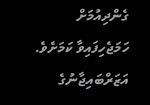ގެންދިއުމަށް ހަމަޖެހިފައިވާ ކަމަށެވެ.
އަޒަރްބައިޖާނުގެ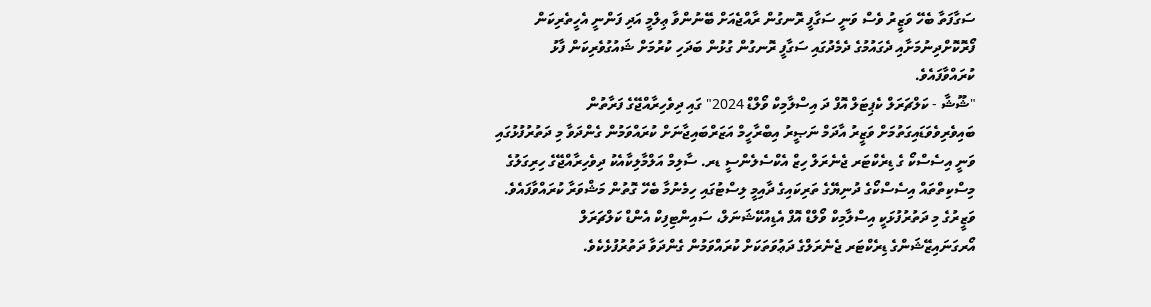ސަގާފަތާ ބެހޭ ވަޒީރު ވެސް ވަނީ ސަގާފީ ރޮނގުން ރާއްޖެއަށް ބޭނުންވާ ޢިލްމީ އަދި ފަންނީ އެހީތެރިކަން ފޯރޮކޮށްދިނުމަށާއި ދެގައުމުގެ ދެމެދުގައި ސަގާފީ ރޮނގުން ގުޅުން ބަދަހި ކުރުމަށް ޝައުގުވެރިކަން ފާޅު ކުރައްވާފައެވެ.
"ޝޫޝާ - ކަލްޗަރަލް ކެޕިޓަލް އޮފް ދަ އިސްލާމިކް ވޯލްޑް 2024" ގައި ދިވެހިރާއްޖޭގެ ފަރާތުން ބައިވެރިވެވަޑައިގަތުމަށް ވަޒީރު އާދަމް ނަޞީރު އިބްރާހީމް އަޒަރްބައިޖާނަށް ކުރައްވަމުން ގެންދަވާ މި ދަތުރުފުޅުގައި ވަނީ އިސެސްކޯ ގެ ޑިރެކްޓަރ ޖެނެރަލް ހިޒް އެކްސެލެންސީ ޑރ. ސާލިމް އަލްމާލިކާއެކު ދިވެހިރާއްޖޭގެ ހިރިގަލުގެ މިސްކިތްތައް އިސެސްކޯގެ ދުނިޔޭގެ ތަރިކައިގެ ދާއިމީ ލިސްޓުގައި ހިމެނުމާ ބެހޭ ގޮތުން މަޝްވަރާ ކުރައްވާފައެވެ.
ވަޒީރުގެ މި ދަތުރުފުޅަކީ އިސްލާމިކް ވޯލްޑް އޮފް އެޑިއުކޭޝަނަލް، ސައިންޓިފިކް އެންޑް ކަލްޗަރަލް އޯރގަނައިޒޭޝަންގެ ޑިރެކްޓަރ ޖެނެރަލްގެ ދަޢުވަތަކަށް ކުރައްވަމުން ގެންދަވާ ދަތުރުފުޅެކެވެ.